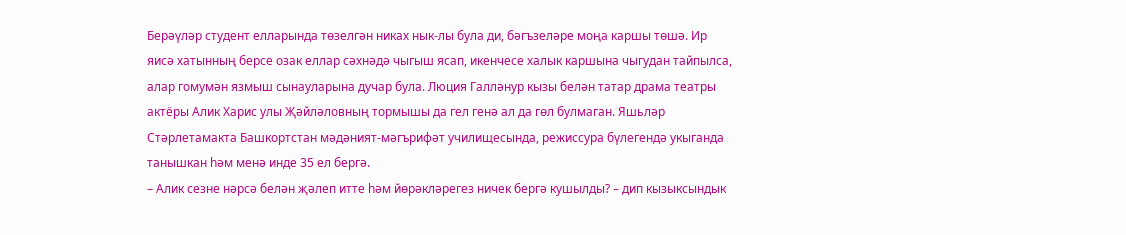Берәүләр студент елларында төзелгән никах нык-лы була ди, бәгъзеләре моңа каршы төшә. Ир яисә хатынның берсе озак еллар сәхнәдә чыгыш ясап, икенчесе халык каршына чыгудан тайпылса, алар гомумән язмыш сынауларына дучар була. Люция Галләнур кызы белән татар драма театры актёры Алик Харис улы Җәйләловның тормышы да гел генә ал да гөл булмаган. Яшьләр Стәрлетамакта Башкортстан мәдәният-мәгърифәт училищесында, режиссура бүлегендә укыганда танышкан һәм менә инде 35 ел бергә.
– Алик сезне нәрсә белән җәлеп итте һәм йөрәкләрегез ничек бергә кушылды? – дип кызыксындык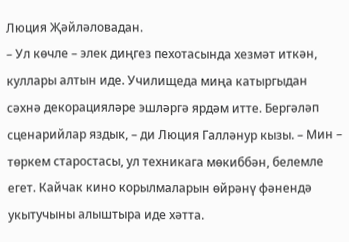Люция Җәйләловадан.
– Ул көчле – элек диңгез пехотасында хезмәт иткән, куллары алтын иде. Училищеда миңа катыргыдан сәхнә декорацияләре эшләргә ярдәм итте. Бергәләп сценарийлар яздык, – ди Люция Галләнур кызы. – Мин – төркем старостасы, ул техникага мөкиббән, белемле егет. Кайчак кино корылмаларын өйрәнү фәнендә укытучыны алыштыра иде хәтта.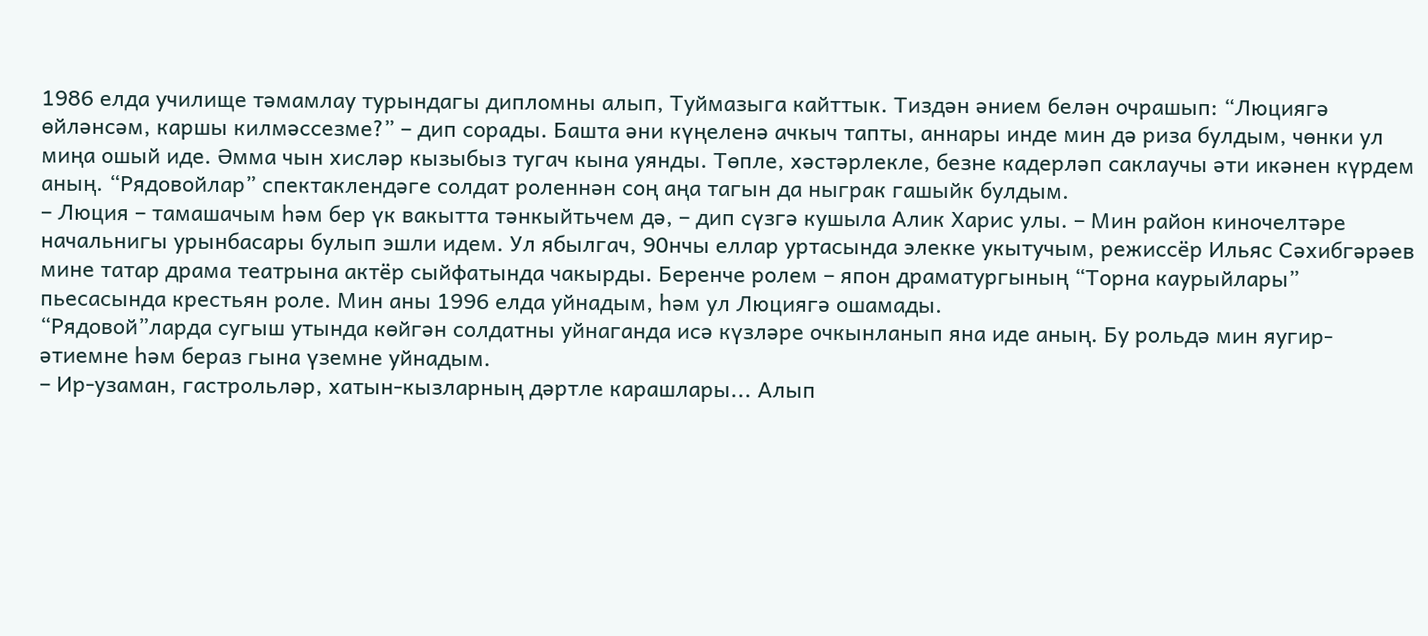1986 елда училище тәмамлау турындагы дипломны алып, Туймазыга кайттык. Тиздән әнием белән очрашып: “Люциягә өйләнсәм, каршы килмәссезме?” – дип сорады. Башта әни күңеленә ачкыч тапты, аннары инде мин дә риза булдым, чөнки ул миңа ошый иде. Әмма чын хисләр кызыбыз тугач кына уянды. Төпле, хәстәрлекле, безне кадерләп саклаучы әти икәнен күрдем аның. “Рядовойлар” спектаклендәге солдат роленнән соң аңа тагын да ныграк гашыйк булдым.
– Люция – тамашачым һәм бер үк вакытта тәнкыйтьчем дә, – дип сүзгә кушыла Алик Харис улы. – Мин район киночелтәре начальнигы урынбасары булып эшли идем. Ул ябылгач, 90нчы еллар уртасында элекке укытучым, режиссёр Ильяс Сәхибгәрәев мине татар драма театрына актёр сыйфатында чакырды. Беренче ролем – япон драматургының “Торна каурыйлары” пьесасында крестьян роле. Мин аны 1996 елда уйнадым, һәм ул Люциягә ошамады.
“Рядовой”ларда сугыш утында көйгән солдатны уйнаганда исә күзләре очкынланып яна иде аның. Бу рольдә мин яугир-әтиемне һәм бераз гына үземне уйнадым.
– Ир-узаман, гастрольләр, хатын-кызларның дәртле карашлары... Алып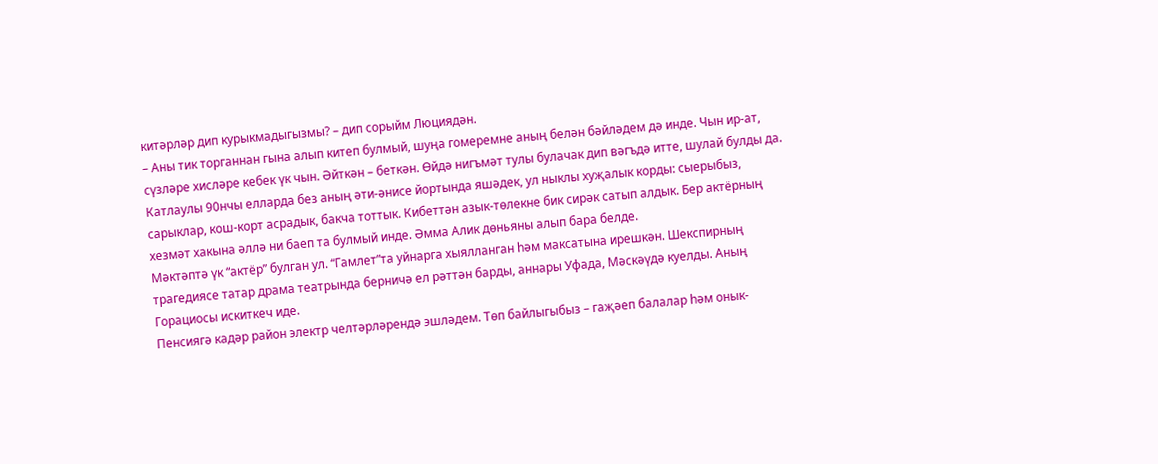китәрләр дип курыкмадыгызмы? – дип сорыйм Люциядән.
– Аны тик торганнан гына алып китеп булмый, шуңа гомеремне аның белән бәйләдем дә инде. Чын ир-ат, сүзләре хисләре кебек үк чын. Әйткән – беткән. Өйдә нигъмәт тулы булачак дип вәгъдә итте, шулай булды да. Катлаулы 90нчы елларда без аның әти-әнисе йортында яшәдек, ул ныклы хуҗалык корды: сыерыбыз, сарыклар, кош-корт асрадык, бакча тоттык. Кибеттән азык-төлекне бик сирәк сатып алдык. Бер актёрның хезмәт хакына әллә ни баеп та булмый инде. Әмма Алик дөньяны алып бара белде.
Мәктәптә үк “актёр” булган ул. “Гамлет”та уйнарга хыялланган һәм максатына ирешкән. Шекспирның трагедиясе татар драма театрында берничә ел рәттән барды, аннары Уфада, Мәскәүдә куелды. Аның Горациосы искиткеч иде.
Пенсиягә кадәр район электр челтәрләрендә эшләдем. Төп байлыгыбыз – гаҗәеп балалар һәм онык-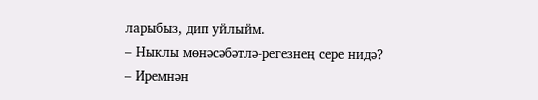ларыбыз, дип уйлыйм.
– Ныклы мөнәсәбәтлә-регезнең сере нидә?
– Иремнән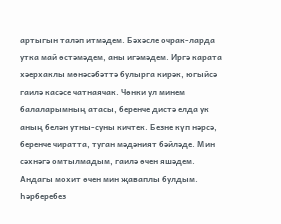артыгын таләп итмәдем. Бәхәсле очрак-ларда утка май өстәмәдем, аны игәмәдем. Иргә карата хәерхаклы мөнәсәбәттә булырга кирәк, югыйсә гаилә касәсе чатнаячак. Чөнки ул минем балаларымның атасы, беренче дистә елда ук аның белән утны-суны кичтек. Безне күп нәрсә, беренче чиратта, туган мәдәният бәйләде. Мин сәхнәгә омтылмадым, гаилә өчен яшәдем. Андагы мохит өчен мин җаваплы булдым. Һәрберебез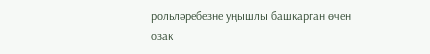рольләребезне уңышлы башкарган өчен озак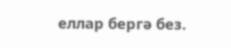еллар бергә без.